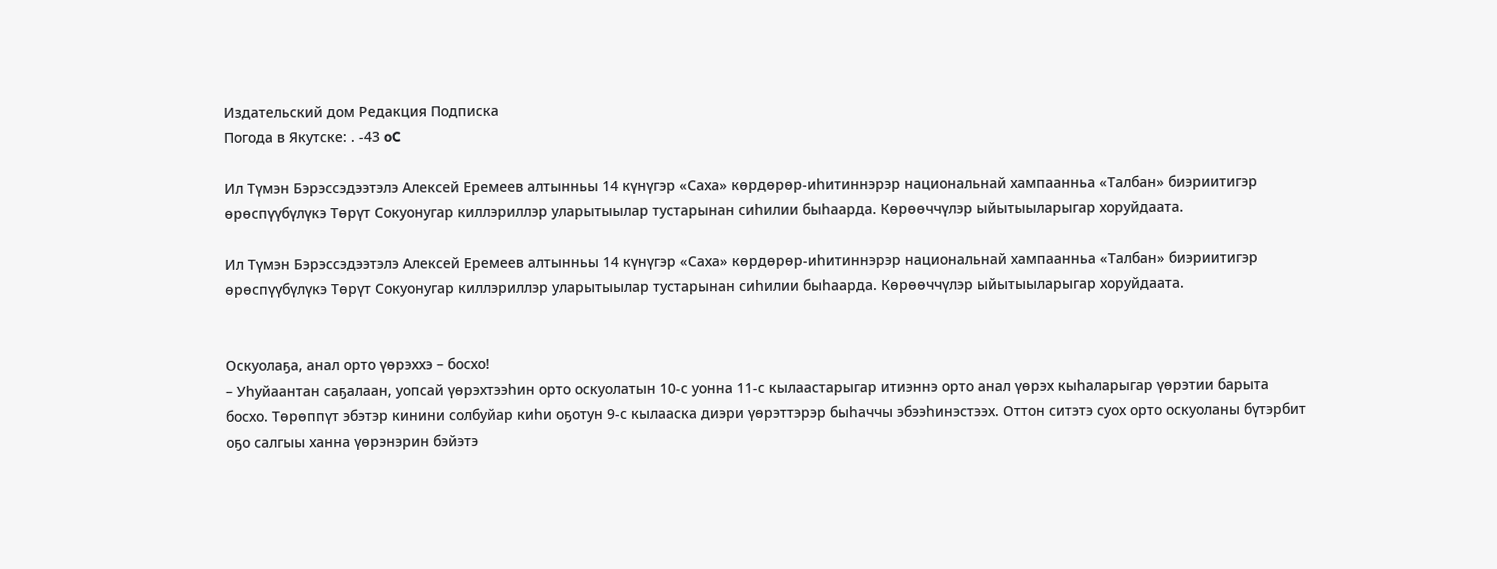Издательский дом Редакция Подписка
Погода в Якутске: . -43 oC

Ил Түмэн Бэрэссэдээтэлэ Алексей Еремеев алтынньы 14 күнүгэр «Саха» көрдөрөр-иһитиннэрэр национальнай хампаанньа «Талбан» биэриитигэр өрөспүүбүлүкэ Төрүт Сокуонугар киллэриллэр уларытыылар тустарынан сиһилии быһаарда. Көрөөччүлэр ыйытыыларыгар хоруйдаата.

Ил Түмэн Бэрэссэдээтэлэ Алексей Еремеев алтынньы 14 күнүгэр «Саха» көрдөрөр-иһитиннэрэр национальнай хампаанньа «Талбан» биэриитигэр өрөспүүбүлүкэ Төрүт Сокуонугар киллэриллэр уларытыылар тустарынан сиһилии быһаарда. Көрөөччүлэр ыйытыыларыгар хоруйдаата.


Оскуолаҕа, анал орто үөрэххэ – босхо!
– Уһуйаантан саҕалаан, уопсай үөрэхтээһин орто оскуолатын 10-с уонна 11-с кылаастарыгар итиэннэ орто анал үөрэх кыһаларыгар үөрэтии барыта босхо. Төрөппүт эбэтэр кинини солбуйар киһи оҕотун 9-с кылааска диэри үөрэттэрэр быһаччы эбээһинэстээх. Оттон ситэтэ суох орто оскуоланы бүтэрбит оҕо салгыы ханна үөрэнэрин бэйэтэ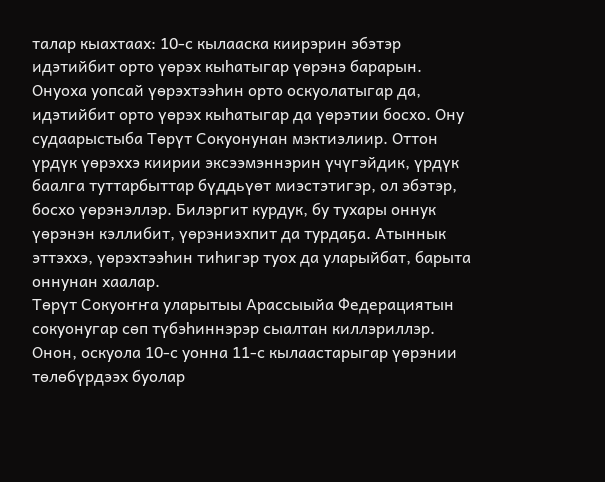талар кыахтаах: 10-с кылааска киирэрин эбэтэр идэтийбит орто үөрэх кыһатыгар үөрэнэ барарын. Онуоха уопсай үөрэхтээһин орто оскуолатыгар да, идэтийбит орто үөрэх кыһатыгар да үөрэтии босхо. Ону судаарыстыба Төрүт Сокуонунан мэктиэлиир. Оттон үрдүк үөрэххэ киирии эксээмэннэрин үчүгэйдик, үрдүк баалга туттарбыттар бүддьүөт миэстэтигэр, ол эбэтэр, босхо үөрэнэллэр. Билэргит курдук, бу тухары оннук үөрэнэн кэллибит, үөрэниэхпит да турдаҕа. Атыннык эттэххэ, үөрэхтээһин тиһигэр туох да уларыйбат, барыта оннунан хаалар.
Төрүт Сокуоҥҥа уларытыы Арассыыйа Федерациятын сокуонугар сөп түбэһиннэрэр сыалтан киллэриллэр. Онон, оскуола 10-с уонна 11-с кылаастарыгар үөрэнии төлөбүрдээх буолар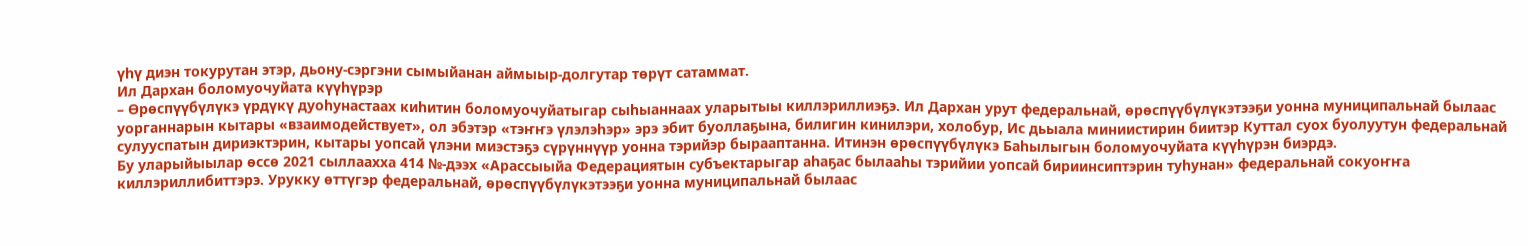үһү диэн токурутан этэр, дьону-сэргэни сымыйанан аймыыр-долгутар төрүт сатаммат.
Ил Дархан боломуочуйата күүһүрэр
– Өрөспүүбүлүкэ үрдүкү дуоһунастаах киһитин боломуочуйатыгар сыһыаннаах уларытыы киллэриллиэҕэ. Ил Дархан урут федеральнай, өрөспүүбүлүкэтээҕи уонна муниципальнай былаас уорганнарын кытары «взаимодействует», ол эбэтэр «тэҥҥэ үлэлэһэр» эрэ эбит буоллаҕына, билигин кинилэри, холобур, Ис дьыала миниистирин биитэр Куттал суох буолуутун федеральнай сулууспатын дириэктэрин, кытары уопсай үлэни миэстэҕэ сүрүннүүр уонна тэрийэр бырааптанна. Итинэн өрөспүүбүлүкэ Баһылыгын боломуочуйата күүһүрэн биэрдэ.
Бу уларыйыылар өссө 2021 сыллаахха 414 №-дээх «Арассыыйа Федерациятын субъектарыгар аһаҕас былааһы тэрийии уопсай бириинсиптэрин туһунан» федеральнай сокуоҥҥа киллэриллибиттэрэ. Урукку өттүгэр федеральнай, өрөспүүбүлүкэтээҕи уонна муниципальнай былаас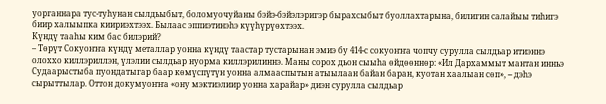уорганнара тус-туһунан сылдьыбыт, боломуочуйаны бэйэ-бэйэлэригэр бырахсыбыт буоллахтарына, билигин салайыы тиһигэ биир халыыпка киириэхтээх. Былаас эппиэтинэһэ күүһүрүөхтээх.
Күндү тааһы ким бас билэрий?
– Төрүт Сокуоҥҥа күндү металлар уонна күндү таастар тустарынан эмиэ бу 414-с сокуоҥҥа чопчу сурулла сылдьар итиэннэ олоххо киллэриллэн, үлэлии сылдьар нуорма киллэрилиннэ. Маны сорох дьон сыыһа өйдөөннөр: «Ил Дархаммыт мантан инньэ Судаарыстыба пуондатыгар баар көмүспүтүн уонна алмааспытын атыылаан байан баран, куотан хаалыан сөп», -- дэһэ сырыттылар. Оттон докумуоҥҥа «ону мэктиэлиир уонна харайар» диэн сурулла сылдьар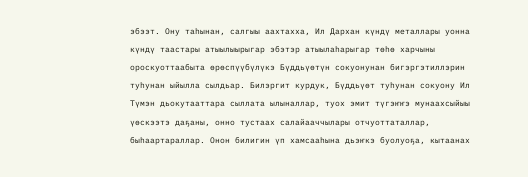эбээт. Ону таһынан, салгыы аахтахха, Ил Дархан күндү металлары уонна күндү таастары атыылыырыгар эбэтэр атыылаһарыгар төһө харчыны ороскуоттаабыта өрөспүүбүлүкэ Бүддьүөтүн сокуонунан бигэргэтиллэрин туһунан ыйылла сылдьар. Билэргит курдук, Бүддьүөт туһунан сокуону Ил Түмэн дьокутааттара сыллата ылыналлар, туох эмит түгэҥҥэ мунаахсыйыы үөскээтэ даҕаны, онно тустаах салайааччылары отчуоттаталлар, быһаартараллар. Онон билигин үп хамсааһына дьэҥкэ буолуоҕа, кытаанах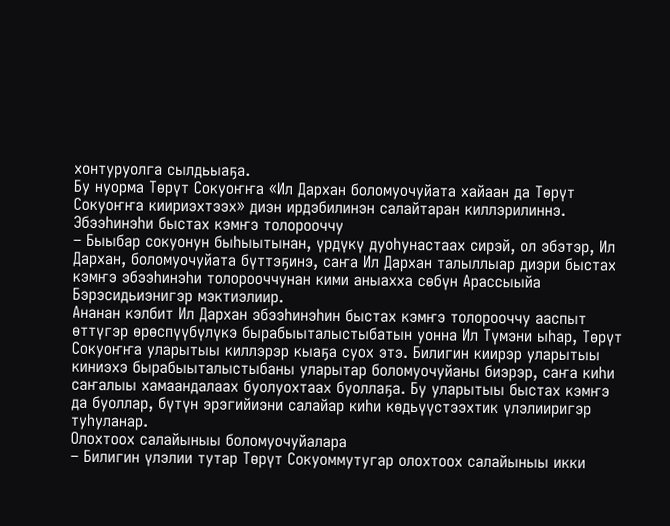хонтуруолга сылдьыаҕа.
Бу нуорма Төрүт Сокуоҥҥа «Ил Дархан боломуочуйата хайаан да Төрүт Сокуоҥҥа киириэхтээх» диэн ирдэбилинэн салайтаран киллэрилиннэ.
Эбээһинэһи быстах кэмҥэ толорооччу
– Быыбар сокуонун быһыытынан, үрдүкү дуоһунастаах сирэй, ол эбэтэр, Ил Дархан, боломуочуйата бүттэҕинэ, саҥа Ил Дархан талыллыар диэри быстах кэмҥэ эбээһинэһи толорооччунан кими аныахха сөбүн Арассыыйа Бэрэсидьиэнигэр мэктиэлиир.
Ананан кэлбит Ил Дархан эбээһинэһин быстах кэмҥэ толорооччу ааспыт өттүгэр өрөспүүбүлүкэ бырабыыталыстыбатын уонна Ил Түмэни ыһар, Төрүт Сокуоҥҥа уларытыы киллэрэр кыаҕа суох этэ. Билигин киирэр уларытыы киниэхэ бырабыыталыстыбаны уларытар боломуочуйаны биэрэр, саҥа киһи саҥалыы хамаандалаах буолуохтаах буоллаҕа. Бу уларытыы быстах кэмҥэ да буоллар, бүтүн эрэгийиэни салайар киһи көдьүүстээхтик үлэлииригэр туһуланар.
Олохтоох салайыныы боломуочуйалара
– Билигин үлэлии тутар Төрүт Сокуоммутугар олохтоох салайыныы икки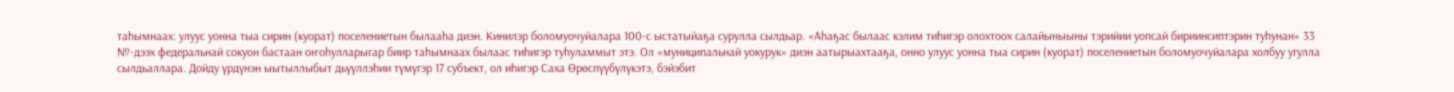таһымнаах: улуус уонна тыа сирин (куорат) поселениетын былааһа диэн. Кинилэр боломуочуйалара 100-с ыстатыйаҕа сурулла сылдьар. «Аһаҕас былаас кэлим тиһигэр олохтоох салайыныыны тэрийии уопсай бириинсиптэрин туһунан» 33 №-дээх федеральнай сокуон бастаан оҥоһулларыгар биир таһымнаах былаас тиһигэр туһуламмыт этэ. Ол «муниципальнай уокурук» диэн аатырыахтааҕа, онно улуус уонна тыа сирин (куорат) поселениетын боломуочуйалара холбуу угулла сылдьаллара. Дойду үрдүнэн ыытыллыбыт дьүүллэһии түмүгэр 17 субъект, ол иһигэр Саха Өрөспүүбүлүкэтэ, бэйэбит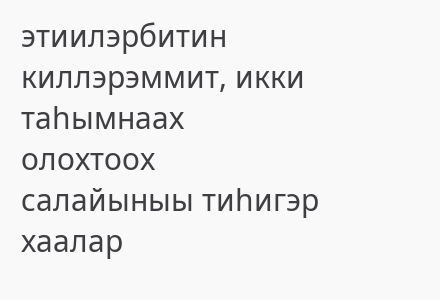этиилэрбитин киллэрэммит, икки таһымнаах олохтоох салайыныы тиһигэр хаалар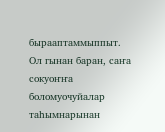бырааптаммыппыт.
Ол гынан баран, саҥа сокуоҥҥа боломуочуйалар таһымнарынан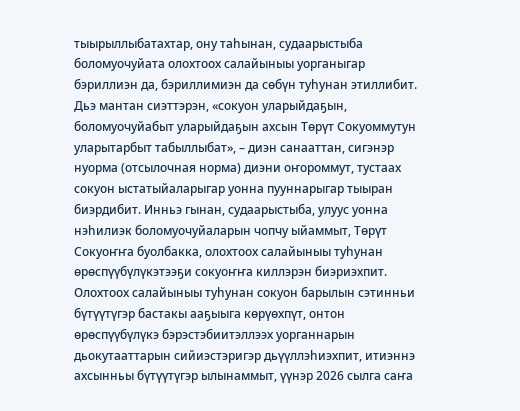тыырыллыбатахтар, ону таһынан, судаарыстыба боломуочуйата олохтоох салайыныы уорганыгар бэриллиэн да, бэриллимиэн да сөбүн туһунан этиллибит. Дьэ мантан сиэттэрэн, «сокуон уларыйдаҕын, боломуочуйабыт уларыйдаҕын ахсын Төрүт Сокуоммутун уларытарбыт табыллыбат», – диэн санааттан, сигэнэр нуорма (отсылочная норма) диэни оҥороммут, тустаах сокуон ыстатыйаларыгар уонна пууннарыгар тыыран биэрдибит. Инньэ гынан, судаарыстыба, улуус уонна нэһилиэк боломуочуйаларын чопчу ыйаммыт, Төрүт Сокуоҥҥа буолбакка, олохтоох салайыныы туһунан өрөспүүбүлүкэтээҕи сокуоҥҥа киллэрэн биэриэхпит.
Олохтоох салайыныы туһунан сокуон барылын сэтинньи бүтүүтүгэр бастакы ааҕыыга көрүөхпүт, онтон өрөспүүбүлүкэ бэрэстэбиитэллээх уорганнарын дьокутааттарын сийиэстэригэр дьүүллэһиэхпит, итиэннэ ахсынньы бүтүүтүгэр ылынаммыт, үүнэр 2026 сылга саҥа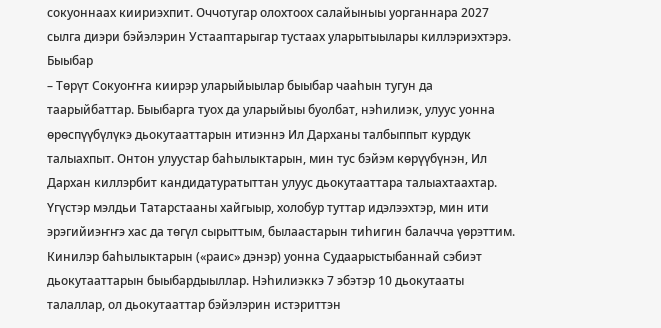сокуоннаах киириэхпит. Оччотугар олохтоох салайыныы уорганнара 2027 сылга диэри бэйэлэрин Устааптарыгар тустаах уларытыылары киллэриэхтэрэ.
Быыбар
– Төрүт Сокуоҥҥа киирэр уларыйыылар быыбар чааһын тугун да таарыйбаттар. Быыбарга туох да уларыйыы буолбат, нэһилиэк, улуус уонна өрөспүүбүлүкэ дьокутааттарын итиэннэ Ил Дарханы талбыппыт курдук талыахпыт. Онтон улуустар баһылыктарын, мин тус бэйэм көрүүбүнэн, Ил Дархан киллэрбит кандидатуратыттан улуус дьокутааттара талыахтаахтар.
Үгүстэр мэлдьи Татарстааны хайгыыр, холобур туттар идэлээхтэр, мин ити эрэгийиэҥҥэ хас да төгүл сырыттым, былаастарын тиһигин балачча үөрэттим. Кинилэр баһылыктарын («раис» дэнэр) уонна Судаарыстыбаннай сэбиэт дьокутааттарын быыбардыыллар. Нэһилиэккэ 7 эбэтэр 10 дьокутааты талаллар, ол дьокутааттар бэйэлэрин истэриттэн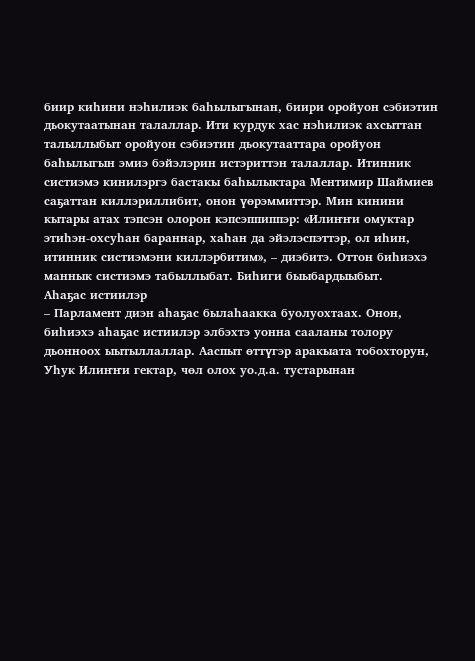биир киһини нэһилиэк баһылыгынан, биири оройуон сэбиэтин дьокутаатынан талаллар. Ити курдук хас нэһилиэк ахсыттан талыллыбыт оройуон сэбиэтин дьокутааттара оройуон баһылыгын эмиэ бэйэлэрин истэриттэн талаллар. Итинник систиэмэ кинилэргэ бастакы баһылыктара Ментимир Шаймиев саҕаттан киллэриллибит, онон үөрэммиттэр. Мин кинини кытары атах тэпсэн олорон кэпсэппиппэр: «Илиҥҥи омуктар этиһэн-охсуһан бараннар, хаһан да эйэлэспэттэр, ол иһин, итинник систиэмэни киллэрбитим», – диэбитэ. Оттон биһиэхэ маннык систиэмэ табыллыбат. Биһиги быыбардыыбыт.
Аһаҕас истиилэр
– Парламент диэн аһаҕас былаһаакка буолуохтаах. Онон, биһиэхэ аһаҕас истиилэр элбэхтэ уонна сааланы толору дьонноох ыытыллаллар. Ааспыт өттүгэр аракыата тобохторун, Уһук Илиҥҥи гектар, чөл олох уо.д.а. тустарынан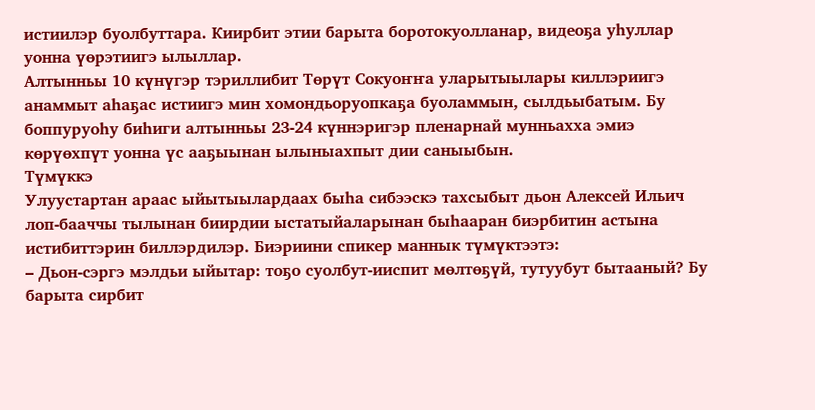истиилэр буолбуттара. Киирбит этии барыта боротокуолланар, видеоҕа уһуллар уонна үөрэтиигэ ылыллар.
Алтынньы 10 күнүгэр тэриллибит Төрүт Сокуоҥҥа уларытыылары киллэриигэ анаммыт аһаҕас истиигэ мин хомондьоруопкаҕа буоламмын, сылдьыбатым. Бу боппуруоһу биһиги алтынньы 23-24 күннэригэр пленарнай мунньахха эмиэ көрүөхпүт уонна үс ааҕыынан ылыныахпыт дии саныыбын.
Түмүккэ
Улуустартан араас ыйытыылардаах быһа сибээскэ тахсыбыт дьон Алексей Ильич лоп-бааччы тылынан биирдии ыстатыйаларынан быһааран биэрбитин астына истибиттэрин биллэрдилэр. Биэриини спикер маннык түмүктээтэ:
– Дьон-сэргэ мэлдьи ыйытар: тоҕо суолбут-ииспит мөлтөҕүй, тутуубут бытааный? Бу барыта сирбит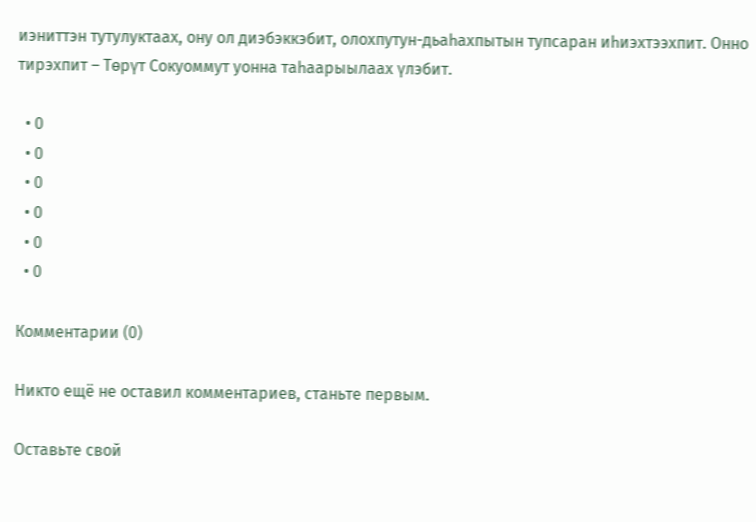иэниттэн тутулуктаах, ону ол диэбэккэбит, олохпутун-дьаһахпытын тупсаран иһиэхтээхпит. Онно тирэхпит – Төрүт Сокуоммут уонна таһаарыылаах үлэбит.

  • 0
  • 0
  • 0
  • 0
  • 0
  • 0

Комментарии (0)

Никто ещё не оставил комментариев, станьте первым.

Оставьте свой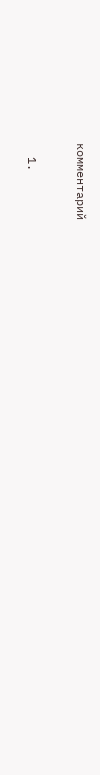комментарий

  1.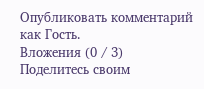Опубликовать комментарий как Гость.
Вложения (0 / 3)
Поделитесь своим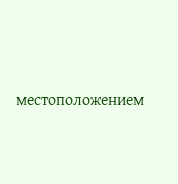местоположением